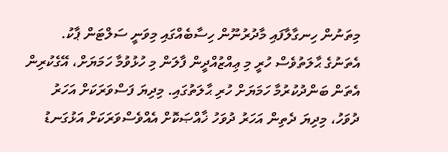މިތަނުން ހިނގާލާފައި މާދުރުނޫން ހިސާބެއްގައި މިވަނީ ސަލްޓަން ޕާކު.
އެތަނުގެ ޙާލަތުވެސް ހުރީ މި ޢިއްޒުއްދީން ފާލަން މި ހުޅުވުމާ ހަމަޔަށް، އޭގެކުރިން އެތަން ބަންދުކުރުމާ ހަމަޔަށް ހުރި ޙާލަތުގައި. މިދިޔަ ފަސްވަރަކަށް އަހަރު ދުވަހު، މިދިޔަ ދެތިން އަހަރު ދުވަހު ޚާއްޞަކޮށް އެއްވެސްވަރަކަށް އަޅުގަނޑު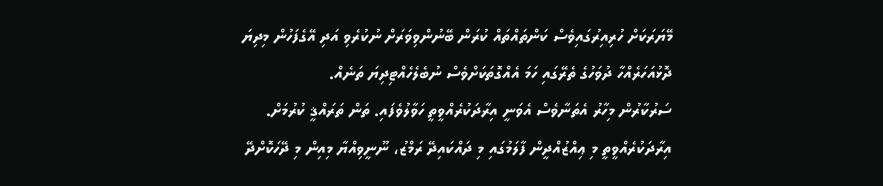މޭޔަރަކަށް ހުރިއިރުގައިވެސް ކަންތައްތައް ކުރަން ބޭނުންވިވަރަށް ނުކުރެވި އަދި އޭގެފަހުން މިދިޔަ ދޮޅުއަހަރެއްހާ ދުވަހުގެ ތެރޭގައި ހަމަ އެއްގޮތަކަށްވެސް ނުބެލެހެއްޓިދިޔަ ތަނެއް.
ސަރުކާރުން މިހާރު އެތަނާވެސް އެވަނީ އިރާދަކުރެއްވީތީ ހަވާލުވެފައި. ތަން ތަރައްޤީ ކުރުމަށް. އިރާދަކުރެއްވީތީ މި ޢިއްޒުއްދީން ފާލަމުގައި މި ދައްކައިދޭ ރަމްޒު، ނޫނީވިއްޔާ މިއިން މި ދޭހަކޮށްދޭ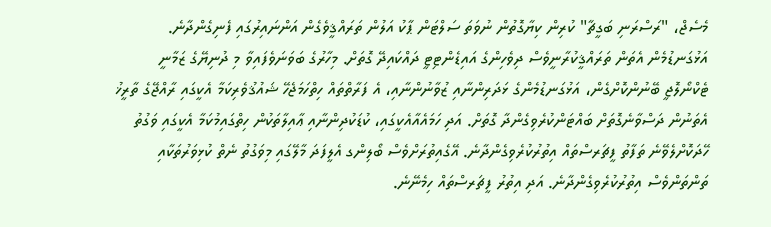މެސެޖް، "ރަސްރަނި ބަގީޗާ" ކުރިން ކިޔާގޮތުން ނުވަތަ ސަލްޓަން ޕާކު އަލުން ތަރައްޤީވެގެން އަންނައިރުގައި ފެނިގެންދާނެ. އަޅުގަނޑުމެން އެތަން ތަރައްޤީކުރާނީވެސް ދިވެހިންގެ އައިޑެންޓިޓީ ދައްކައިދޭ ގޮތަށް. މިހާރުގެ ބަވަނަވެފައިވާ މި ދުނިޔޭގެ ޒަމާނީ ޓެކްނޯލޮޖީ ބޭނުންކޮށްގެން، އަޅުގަނޑުމެންގެ ޅަދަރިންނާއި ޒުވާނުންނާއި، އެ ފަރާތްތައް ހިތްހަމަޖެހޭ ޝައުޤުވެރިކަމާ އެކީގައި ރާއްޖޭގެ ތާރީޚު އެތަނުން ދަސްވާނެގޮތަށް ބައްޓަންކުރެވިގެންދާ ގޮތަށް. އަދި ހަމައެއާއެކީގައި، ކުޑަކުދިންނާއި ޢާއިލާތަކުން ހިތްގައިމުކަމާ އެކީގައި ވަގުތު ހޭދަކޮށްލެވޭނެ ތަފާތު ފީޗަރސްތައް އިތުރުކުރެވިގެންދާނެ. އޭގެއިތުރަށްވެސް ބޯލިންގ އެލީފަދަ މާލޭގައި މިވަގުތު ނެތް ކުޅިވަރުތަކާއި ތަންތަންވެސް އިތުރުކުރެވިގެންދާނެ. އަދި އިތުރު ފީޗަރސްތައް ހިމެނޭނެ.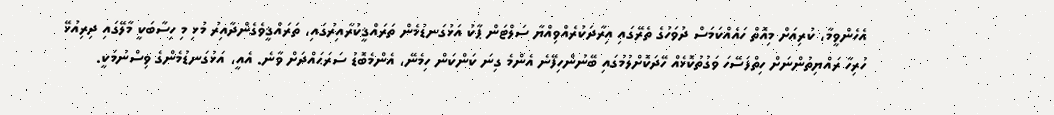އެހެންވީމާ، ކުރިއަށް މިއޮތް ހައެއްކަމަސް ދުވަހުގެ ތެރޭގައި އިރާދަކުރެއްވިއްޔާ ސަލްޓަން ޕާކު އަޅުގަނޑުމެން ތަރައްޤީކުރާއިރުގައި، ތަރައްޤީވެގެންދާއިރު މުޅި މި ހިސާބަކީ މާލޭގައި ދިރިއުޅޭ ހުރިހާ ރައްޔިތުންނަށް ހިތްފަސޭހަ ވަގުތުކޮޅެއް ހޭދަކޮށްލުމުގައި ބޭނުންހިފޭނެ އެންމެ ގިނަ ކަންކަން ހިމެނޭ، އެންމެބޮޑު ސަރަޙައްދަށް ވާނެ. އެއީ، އަޅުގަނޑުމެންގެ ވިސްނުމަކީ.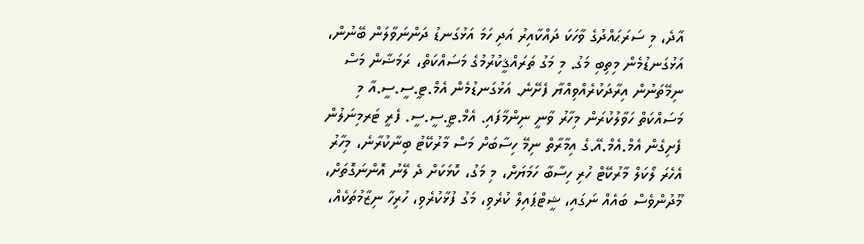އާދެ، މި ސަރަޙައްދުގެ ވާހަކަ ދައްކާއިރު އަދި ހަމަ އަޅުގަނޑު ދަންނަވާލަން ބޭނުން، އަޅުގަނޑުމެން މިތިބި މަގު. މި މަގު ތަރައްޤީކުރުމުގެ މަސައްކަތް، ރަމަޟާން މަސް ނިމޭތަނުން އިރާދަކުރެއްވިއްޔާ ފެށޭނެ. އަޅުގަނޑުމެން އެމް.ޓީ.ސީ.ސީ.އާ މި މަސައްކަތް ހަވާލުކުރަން މިހާރު ވާނީ ނިންމާފައި. އެމް.ޓީ.ސީ.ސީ. ފެރީ ޓަރމިނަލުން ފެށިގެން އެމް.އެމް.އޭ.ގެ އިމާރާތް ނިމޭ ހިސާބަށް މަސް މާރުކޭޓު ބިނާކުރާނެ، މިހާރު އެހެރަ ލޯކަލް މާރުކޭޓް ހުރި ހިސާބާ ހަމަޔަށް، މި މަގު، ކޮޅަކަށް ދެ ލޭނު އޮންނަގޮތަށް، މޫދުންވެސް ބައެއް ނަގައި، ޝީޓްޕައިލް ކުރެވި، މަގު ފުޅާކުރެވި، ހުރިހާ ނިޒާމުތަކެއް،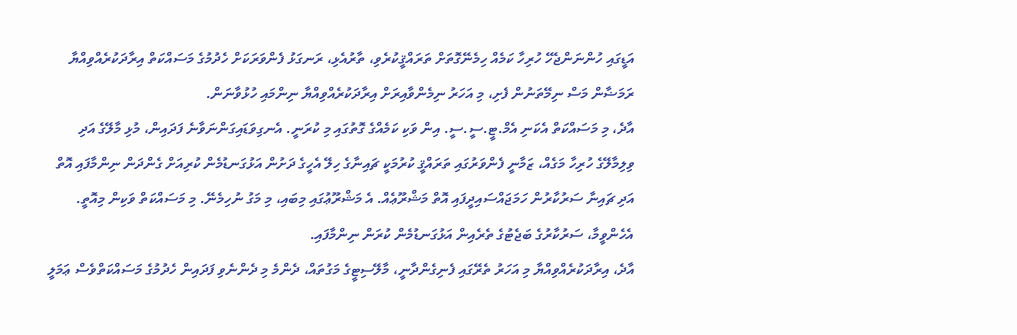އަޑީގައި ހުންނަންޖެހޭ ހުރިހާ ކަމެއް ހިމެނޭގޮތަށް ތަރައްޤީކުރެވި، ތާރުއެޅި، ރަނގަޅު ފެންވަރަކަށް ހެދުމުގެ މަސައްކަތް އިރާދަކުރެއްވިއްޔާ ރަމަޟާން މަސް ނިމޭތަނުން ފެށި، މި އަހަރު ނިމެންވާއިރަށް އިރާދަކުރެއްވިއްޔާ ނިންމައި ހުޅުވާނަން.
އާދެ، މި މަސައްކަތް އެކަނި އެމް.ޓީ.ސީ.ސީ. އިން ވަކި ކަމެއްގެ ގޮތުގައި މި ކުރަނީ. އެނގިވަޑައިގަންނަވާނެ ފަދައިން، މުޅި މާލޭގެ އަދި ވިލިމާލޭގެ ހުރިހާ މަގެއް، ޒަމާނީ ފެންވަރުގައި ތަރައްޤީ ކުރުމަކީ ޗައިނާގެ ހިލޭ އެހީގެ ދަށުން އަޅުގަނޑުމެން ކުރިއަށް ގެންދަން ނިންމާފައި އޮތް އަދި ޗައިނާ ސަރުކާރުން ހަމަޖައްސައިދީފައި އޮތް މަޝްރޫޢެއް. އެ މަޝްރޫޢުގައި މިބައި، މި މަގު ނުހިމެނޭ. މި މަސައްކަތް ވަކިން މިއޮތީ. އެހެންވީމާ، ސަރުކާރުގެ ބަޖެޓުގެ ތެރެއިން އަޅުގަނޑުމެން ކުރަން ނިންމާފައި.
އާދެ، އިރާދަކުރެއްވިއްޔާ މި އަހަރު ތެރޭގައި ފެނިގެންދާނީ، މާލޭސިޓީގެ މަގުތައް، ދެންމެ މި ދެންނެވި ފަދައިން ހެދުމުގެ މަސައްކަތްވެސް ޢަމަލީ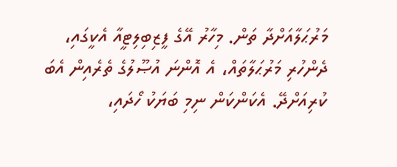މަރުޙަލާއަށްދާ ތަން. މިހާރު އޭގެ ފީޒިބިލިޓީއާ އެކީގައި، ދެންހުރި މަރުޙަލާތައް، އެ އޮންނަ އުޞޫލުގެ ތެރެއިން އެބަ ކުރިއަށްދޭ. އެކަންކަން ނިމި ބަޔަކު ހޯދައި،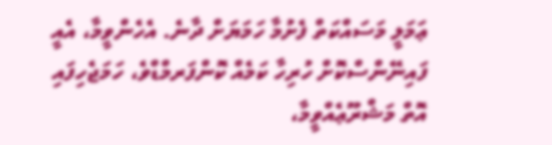ޢަމަލީ މަސައްކަތް ފެށުމާ ހަމަޔަށް ދާނެ. އެހެންވީމާ، އެއީ ފައިނޭންސްކޮށް ހުރިހާ ކަމެއް ކޮންފަރމްޑްވެ، ހަމަޖެހިފައި އޮތް މަޝްރޫޢެއްވީމާ،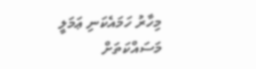މިހާރު ހަމައެކަނި ޢަމަލީ މަސައްކަތަށް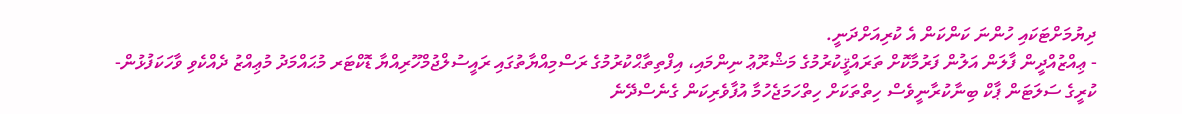ދިޔުމަށްޓަކައި ހުންނަ ކަންކަން އެ ކުރިއަށްދަނީ.
- ޢިއްޒުއްދީން ފާލަން އަލުން ފަރުމާކޮށް ތަރައްޤީކުރުމުގެ މަޝްރޫޢު ނިންމައި، އިފްތިތާޙްކުރުމުގެ ރަސްމިއްޔާތުގައި ރައީސުލްޖުމްހޫރިއްޔާ ޑޮކްޓަރ މުޙައްމަދު މުޢިއްޒު ދެއްކެވި ވާހަކަފުޅުން-
ކުރީގެ ސަލަޓަން ޕާކް ބިނާކުރާނީވެސް ހިތްތަކަށް ހިތްހަމަޖެހުމާ އުފާވެރިކަން ގެނެސްދޭނެ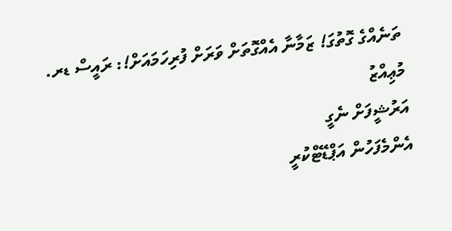ތަނެއްގެ ގޮތުގަ! ޒަމާނާ އެއްގޮތަށް ވަރަށް ފުރިހަމައަށް!: ރައީސް ޑރ. މުޢިއްޒު
އަރުޝީފަށް ނެގީ
އެންމެފަހުން އަޕްޑޭޓްކުރީ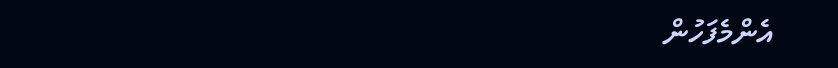އެންމެފަހުން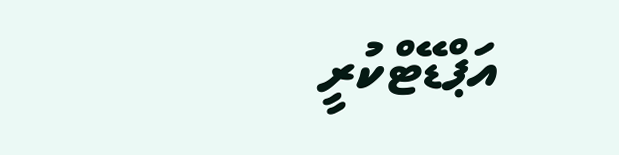އަޕްޑޭޓްކުރީ